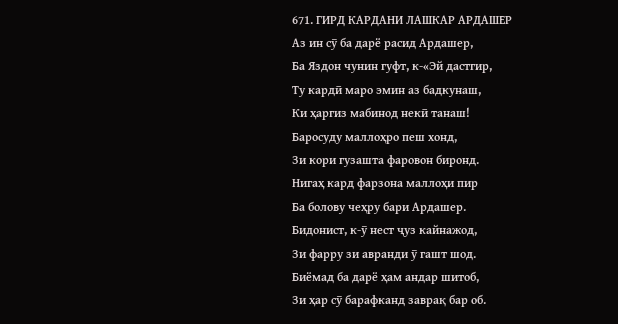671. ГИРД КАРДАНИ ЛАШКАР АРДАШЕР
Аз ин сӯ ба дарё расид Ардашер,
Ба Яздон чунин гуфт, к-«Эй дастгир,
Ту кардӣ маро эмин аз бадкунаш,
Ки ҳаргиз мабинод некӣ танаш!
Баросуду маллоҳро пеш хонд,
Зи кори гузашта фаровон биронд.
Нигаҳ кард фарзона маллоҳи пир
Ба болову чеҳру бари Ардашер.
Бидонист, к-ӯ нест ҷуз кайнажод,
Зи фарру зи авранди ӯ гашт шод.
Биёмад ба дарё ҳам андар шитоб,
Зи ҳар сӯ барафканд заврақ бар об.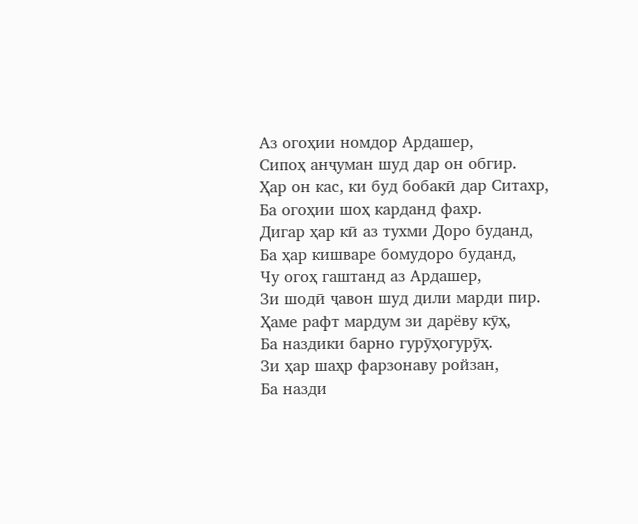Аз огоҳии номдор Ардашер,
Сипоҳ анҷуман шуд дар он обгир.
Ҳар он кас, ки буд бобакӣ дар Ситахр,
Ба огоҳии шоҳ карданд фахр.
Дигар ҳар кӣ аз тухми Доро буданд,
Ба ҳар кишваре бомудоро буданд,
Чу огоҳ гаштанд аз Ардашер,
Зи шодӣ ҷавон шуд дили марди пир.
Ҳаме рафт мардум зи дарёву кӯҳ,
Ба наздики барно гурӯҳогурӯҳ.
Зи ҳар шаҳр фарзонаву ройзан,
Ба назди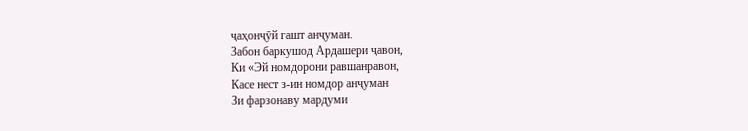ҷаҳонҷӯй гашт анҷуман.
Забон баркушод Ардашери ҷавон,
Ки «Эй номдорони равшанравон,
Касе нест з-ин номдор анҷуман
Зи фарзонаву мардуми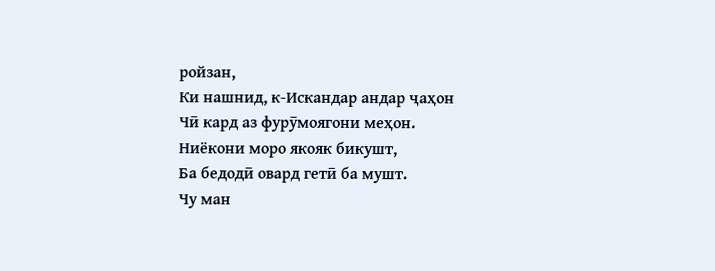ройзан,
Ки нашнид, к-Искандар андар ҷаҳон
Чӣ кард аз фурӯмоягони меҳон.
Ниёкони моро якояк бикушт,
Ба бедодӣ овард гетӣ ба мушт.
Чу ман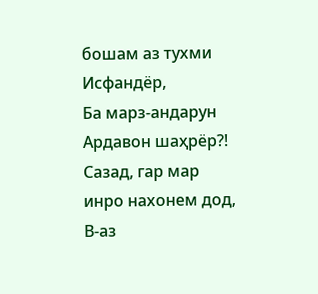бошам аз тухми Исфандёр,
Ба марз-андарун Ардавон шаҳрёр?!
Сазад, гар мар инро нахонем дод,
В-аз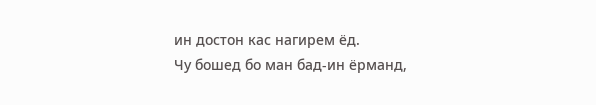ин достон кас нагирем ёд.
Чу бошед бо ман бад-ин ёрманд,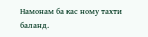Намонам ба кас ному тахти баланд.